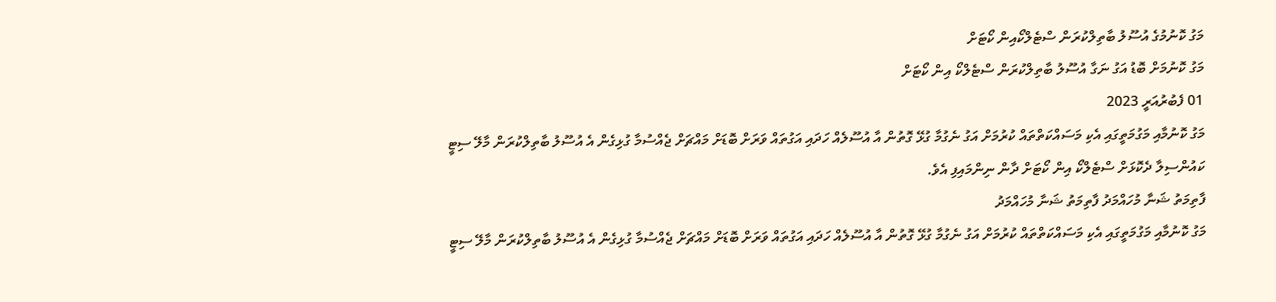މަގު ކޮނުމުގެ އުސޫލު ބާތިލްކުރަން ސްޓެލްކޯއިން ކޯޓަށް
މަގު ކޮނުމަށް ބޮޑު އަގު ނަގާ އުސޫލު ބާތިލްކުރަން ސްޓެލްކޯ އިން ކޯޓަށް
01 ފެބުރުއަރީ 2023
މަގު ކޮނުމާއި މަގުމަތީގައި އެކި މަސައްކަތްތައް ކުރުމަށް އަގު ނެގުމާ ގުޅޭ ގޮތުން އާ އުސޫލެއް ހަދައި އަގުތައް ވަރަށް ބޮޑަށް މައްޗަށް ޖެއްސުމާ ގުޅިގެން އެ އުސޫލު ބާތިލްކުރަން މާލޭ ސިޓީ ކައުންސިލާ ދެކޮޅަށް ސްޓެލްކޯ އިން ކޯޓަށް ދާން ނިންމައިފި އެވެ.
ފާތިމަތު ޝަނާ މުހައްމަދު ފާތިމަތު ޝަނާ މުހައްމަދު
މަގު ކޮނުމާއި މަގުމަތީގައި އެކި މަސައްކަތްތައް ކުރުމަށް އަގު ނެގުމާ ގުޅޭ ގޮތުން އާ އުސޫލެއް ހަދައި އަގުތައް ވަރަށް ބޮޑަށް މައްޗަށް ޖެއްސުމާ ގުޅިގެން އެ އުސޫލު ބާތިލްކުރަން މާލޭ ސިޓީ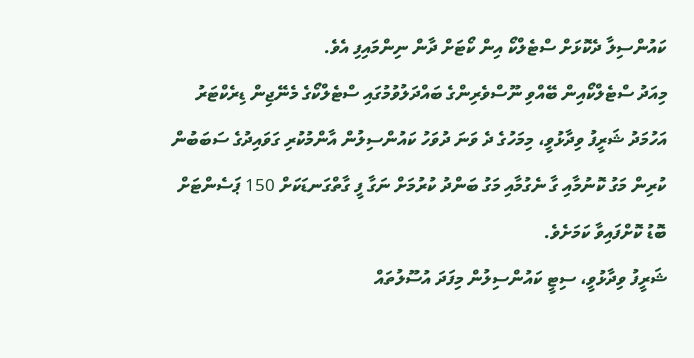ކައުންސިލާ ދެކޮޅަށް ސްޓެލްކޯ އިން ކޯޓަށް ދާން ނިންމައިފި އެވެ.
މިއަދު ސްޓެލްކޯއިން ބޭއްވި ނޫސްވެރިންގެ ބައްދަލުވުމުގައި ސްޓެލްކޯގެ މެނޭޖިން ޑިރެކްޓަރު އަހުމަދު ޝަރީފު ވިދާޅުވީ، މިމަހުގެ ދެ ވަނަ ދުވަހު ކައުންސިލުން އާންމުކުރި ގަވައިދުގެ ސަބަބުން ކުރިން މަގު ކޮނުމާއި ގާ ނެގުމާއި މަގު ބަންދު ކުރުމަށް ނަގާ ފީ ގާތްގަނޑަކަށް 150 ޕަސެންޓަށް ބޮޑު ކޮށްފައިވާ ކަމަށެވެ.
ޝަރީފު ވިދާޅުވީ، ސިޓީ ކައުންސިލުން މިފަދަ އުސޫލުތައް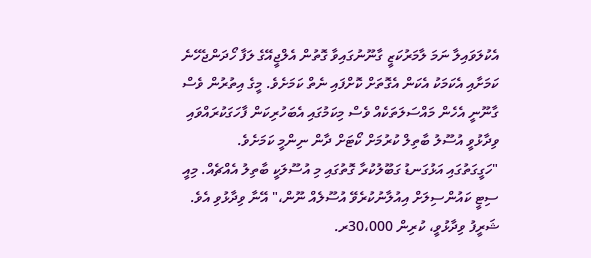އެކުލަވައިލާ ނަމަ ލާމަރުކަޒީ ގާނޫނުގައިވާ ގޮތުން އެލްޖީއޭގެ ލަފާ ހޯދަންޖެހޭނެ ކަމަށާއި އެކަމަކު އެކަން އެގޮތަށް ކޮށްފައި ނެތް ކަމަށެވެ. މީގެ އިތުރުން ވެސް ގާނޫނީ އެހެން މައްސަލަތަކެއް ވެސް މިކަމުގައި އެބަހުރިކަން ފާހަގަކުރައްވައި ވިދާޅުވީ އުސޫލު ބާތިލް ކުރުމަށް ކޯޓަށް ދާން ނިންމީ ކަމަށެވެ.
"ހަގީގަތުގައި އަޅުގަނޑު ގަބޫލުކުރާ ގޮތުގައި މި އުސޫލަކީ ބާތިލު އެއްޗެއް. މިއީ ސިޓީ ކައުންސިލަށް އިއުލާނުކުރެވޭ އުސޫލެއް ނޫން،" އޭނާ ވިދާޅުވި އެވެ.
ޝަރީފު ވިދާޅުވީ، ކުރިން 30،000ރ.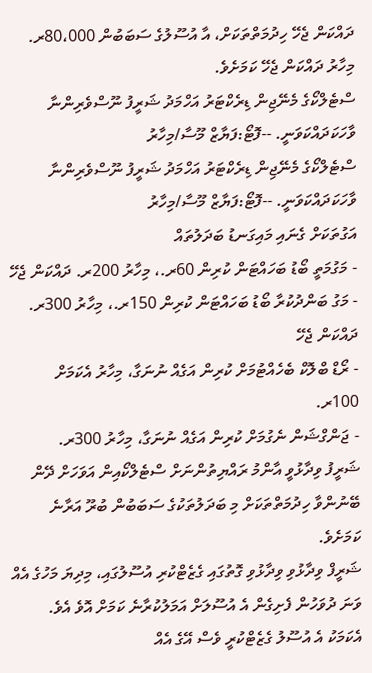ދައްކަން ޖެހޭ ހިދުމަތްތަކަށް، އާ އުސޫލުގެ ސަބަބުން 80،000ރ. މިހާރު ދައްކަން ޖެހޭ ކަމަށެވެ.
ސްޓެލްކޯގެ މެނޭޖިން ޑިރެކްޓަރު އަހްމަދު ޝަރީފު ނޫސްވެރިންނާ ވާހަކަދައްކަވަނީ. --ފޮޓޯ:ފަޔާޒް މޫސާ/މިހާރު
ސްޓެލްކޯގެ މެނޭޖިން ޑިރެކްޓަރު އަހްމަދު ޝަރީފު ނޫސްވެރިންނާ ވާހަކަދައްކަވަނީ. --ފޮޓޯ:ފަޔާޒް މޫސާ/މިހާރު
އަގުތަކަށް ގެނައި މައިގަނޑު ބަދަލުތައް
- މަގުމަތީ ބޯޑު ބަހައްޓަން ކުރިން 60ރ.، މިހާރު 200ރ. ދައްކަން ޖެހޭ
- މަގު ބަންދުކުރާ ބޯޑު ބަހައްޓަން ކުރިން 150ރ.، މިހާރު 300ރ. ދައްކަން ޖެހޭ
- ރޯޑް ބްލޮކް ބެހެއްޓުމަށް ކުރިން އަގެއް ނުނަގާ، މިހާރު އެކަމަށް 100ރ.
- ޖަންގްޝަން ނެގުމަށް ކުރިން އަގެއް ނުނަގާ، މިހާރު 300ރ.
ޝަރީފު ވިދާޅުވީ އާންމު ރައްޔިތުންނަށް ސްޓެލްކޯއިން އަވަހަށް ދޭން ބޭނުންވާ ހިދުމަތްތަކަށް މި ބަދަލުތަކުގެ ސަބަބުން ބުރޫ އަރާނެ ކަމަށެވެ.
ޝަރީފް ވިދާޅުވި ވިދާޅުވި ގޮތުގައި ގެޒެޓްކުރި އުސޫލުގައި، މިދިޔަ މަހުގެ އެއް ވަނަ ދުވަހުން ފެށިގެން އެ އުސޫލަށް އަމަލުކުރާނެ ކަމަށް އޮވެ އެވެ. އެކަމަކު އެ އުސޫލު ގެޒެޓްކުރީ ވެސް އޭގެ އެއް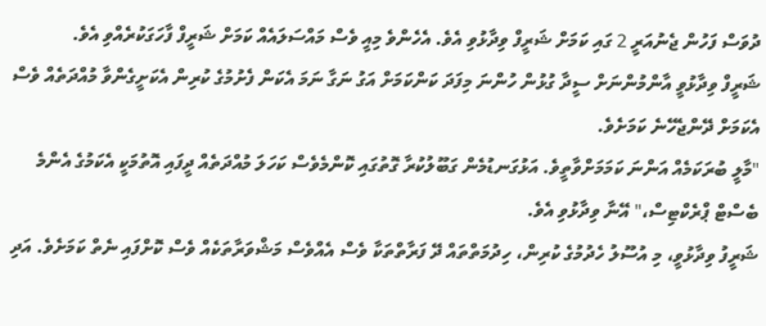ދުވަސް ފަހުން ޖެނުއަރީ 2 ގައި ކަމަށް ޝަރީފް ވިދާޅުވި އެވެ. އެހެންވެ މިއީ ވެސް މައްސަލައެއް ކަމަށް ޝަރީފް ފާހަގަކުރެއްވި އެވެ.
ޝަރީފް ވިދާޅުވީ އާންމުންނަށް ސީދާ ގުޅުން ހުންނަ މިފަދަ ކަންކަމަށް އަގު ނަގާ ނަމަ އެކަން ފެށުމުގެ ކުރިން އެކަށީގެންވާ މުއްދަތެއް ވެސް އެކަމަށް ދޭންޖެހޭނެ ކަމަށެވެ.
"މާލީ ބުރަކަމެއް އަންނަ ކަމަމަށްވާތީވެ. އަޅުގަނޑުމެން ގަބޫލުކުރާ ގޮތުގައި ކޮންމެވެސް ކަހަލަ މުއްދަތެއް ދީފައި އޮތުމަކީ އެކަމުގެ އެންމެ ބެސްޓް ޕްރެކްޓިސް،" އޭނާ ވިދާޅުވި އެވެ.
ޝަރީފު ވިދާޅުވީ، މި އުސޫލު ހެދުމުގެ ކުރިން، ހިދުމަތްތައް ދޭ ފަރާތްތަކާ ވެސް އެއްވެސް މަޝްވަރާތަކެއް ވެސް ކޮށްފައި ނެތް ކަމަށެވެ. އަދި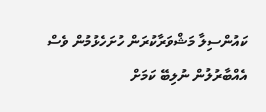ކައުންސިލާ މަޝްވަރާކުރަން ހުށަހެޅުމުން ވެސް އެއްބާރުލުން ނުލިބޭ ކަމަށް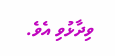ވިދާޅުވި އެވެ.